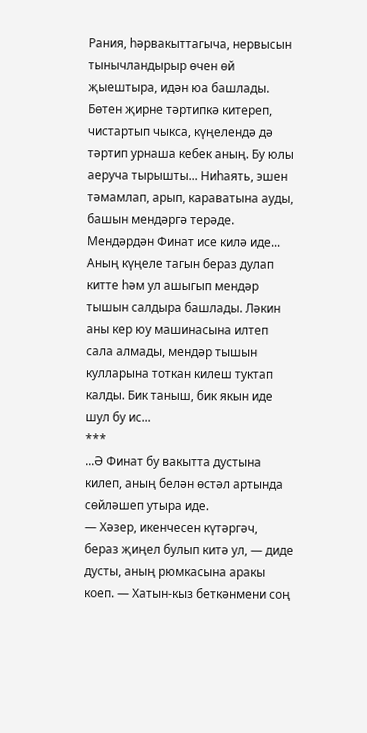Рания, һәрвакыттагыча, нервысын тынычландырыр өчен өй җыештыра, идән юа башлады. Бөтен җирне тәртипкә китереп, чистартып чыкса, күңелендә дә тәртип урнаша кебек аның. Бу юлы аеруча тырышты... Ниһаять, эшен тәмамлап, арып, караватына ауды, башын мендәргә терәде. Мендәрдән Финат исе килә иде... Аның күңеле тагын бераз дулап китте һәм ул ашыгып мендәр тышын салдыра башлады. Ләкин аны кер юу машинасына илтеп сала алмады, мендәр тышын кулларына тоткан килеш туктап калды. Бик таныш, бик якын иде шул бу ис...
***
...Ә Финат бу вакытта дустына килеп, аның белән өстәл артында сөйләшеп утыра иде.
— Хәзер, икенчесен күтәргәч, бераз җиңел булып китә ул, — диде дусты, аның рюмкасына аракы коеп. — Хатын-кыз беткәнмени соң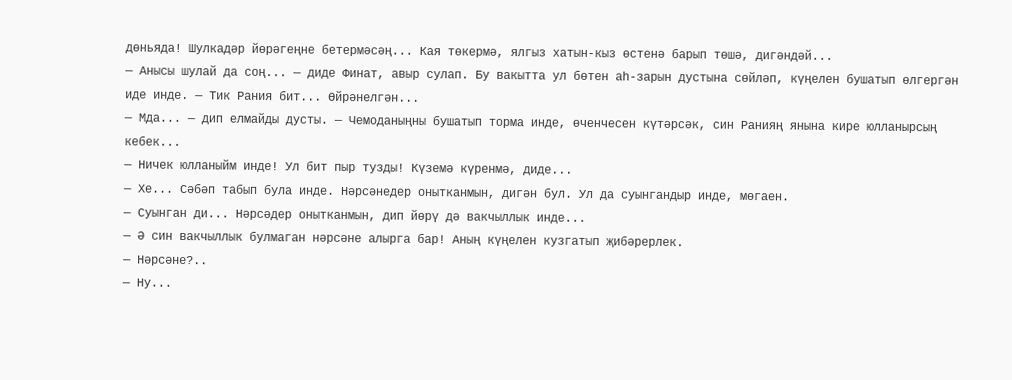дөньяда! Шулкадәр йөрәгеңне бетермәсәң... Кая төкермә, ялгыз хатын-кыз өстенә барып төшә, дигәндәй...
— Анысы шулай да соң... — диде Финат, авыр сулап. Бу вакытта ул бөтен аһ-зарын дустына сөйләп, күңелен бушатып өлгергән иде инде. — Тик Рания бит... Өйрәнелгән...
— Мда... — дип елмайды дусты. — Чемоданыңны бушатып торма инде, өченчесен күтәрсәк, син Ранияң янына кире юлланырсың кебек...
— Ничек юлланыйм инде! Ул бит пыр тузды! Күземә күренмә, диде...
— Хе... Сәбәп табып була инде. Нәрсәнедер онытканмын, дигән бул. Ул да суынгандыр инде, мөгаен.
— Суынган ди... Нәрсәдер онытканмын, дип йөрү дә вакчыллык инде...
— Ә син вакчыллык булмаган нәрсәне алырга бар! Аның күңелен кузгатып җибәрерлек.
— Нәрсәне?..
— Ну...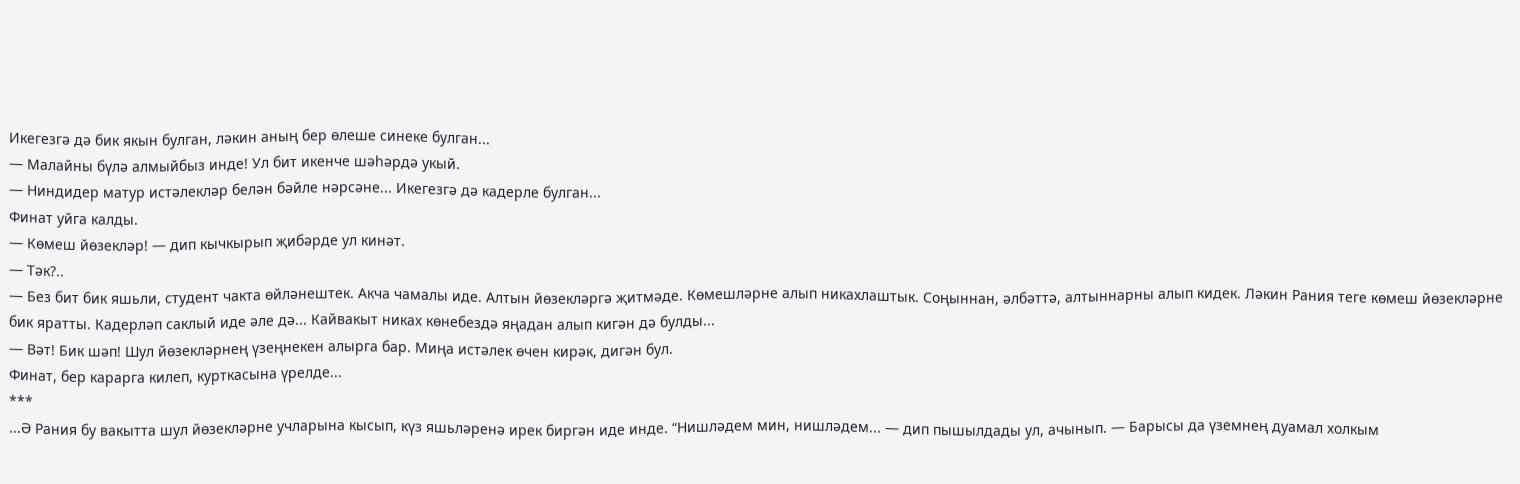Икегезгә дә бик якын булган, ләкин аның бер өлеше синеке булган...
— Малайны бүлә алмыйбыз инде! Ул бит икенче шәһәрдә укый.
— Ниндидер матур истәлекләр белән бәйле нәрсәне... Икегезгә дә кадерле булган...
Финат уйга калды.
— Көмеш йөзекләр! — дип кычкырып җибәрде ул кинәт.
— Тәк?..
— Без бит бик яшьли, студент чакта өйләнештек. Акча чамалы иде. Алтын йөзекләргә җитмәде. Көмешләрне алып никахлаштык. Соңыннан, әлбәттә, алтыннарны алып кидек. Ләкин Рания теге көмеш йөзекләрне бик яратты. Кадерләп саклый иде әле дә... Кайвакыт никах көнебездә яңадан алып кигән дә булды...
— Вәт! Бик шәп! Шул йөзекләрнең үзеңнекен алырга бар. Миңа истәлек өчен кирәк, дигән бул.
Финат, бер карарга килеп, курткасына үрелде...
***
...Ә Рания бу вакытта шул йөзекләрне учларына кысып, күз яшьләренә ирек биргән иде инде. “Нишләдем мин, нишләдем... — дип пышылдады ул, ачынып. — Барысы да үземнең дуамал холкым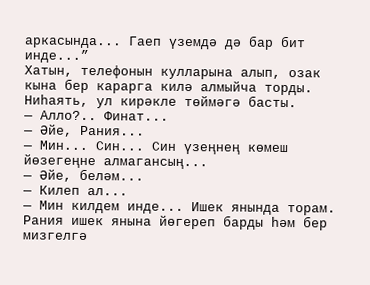аркасында... Гаеп үземдә дә бар бит инде...”
Хатын, телефонын кулларына алып, озак кына бер карарга килә алмыйча торды. Ниһаять, ул кирәкле төймәгә басты.
— Алло?.. Финат...
— Әйе, Рания...
— Мин... Син... Син үзеңнең көмеш йөзегеңне алмагансың...
— Әйе, беләм...
— Килеп ал...
— Мин килдем инде... Ишек янында торам.
Рания ишек янына йөгереп барды һәм бер мизгелгә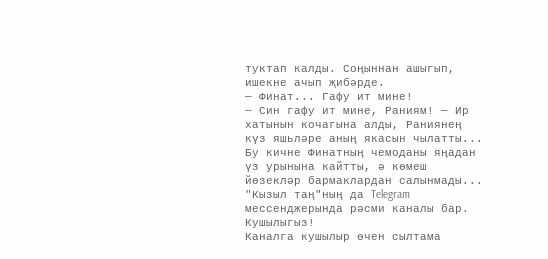туктап калды. Соңыннан ашыгып, ишекне ачып җибәрде.
— Финат... Гафу ит мине!
— Син гафу ит мине, Раниям! — Ир хатынын кочагына алды, Раниянең күз яшьләре аның якасын чылатты...
Бу кичне Финатның чемоданы яңадан үз урынына кайтты, ә көмеш йөзекләр бармаклардан салынмады...
"Кызыл таң"ның да Telegram мессенджерында рәсми каналы бар. Кушылыгыз!
Каналга кушылыр өчен сылтама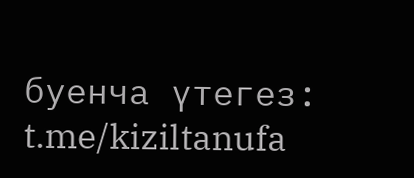буенча үтегез: t.me/kiziltanufa